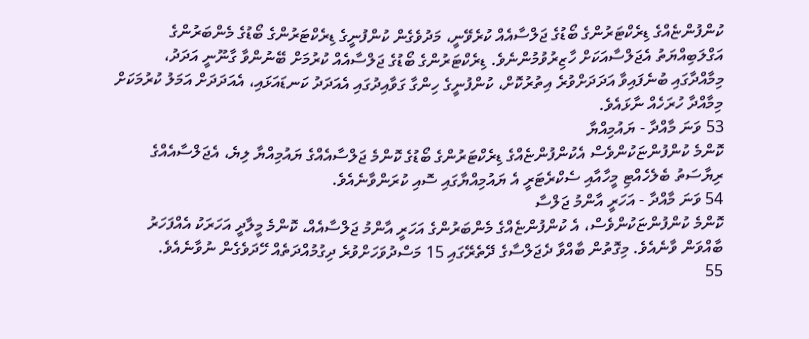ކުންފުންޏެއްގެ ޑިރެކްޓަރުންގެ ބޯޑުގެ ޖަލްސާއެއް ކުރެވޭނީ، މަދުވެގެން ކުންފުނީގެ ޑިރެކްޓަރުންގެ ބޯޑުގެ މެންބަރުންގެ އަގްލަބިއްޔަތު އެޖަލްސާއަކަށް ހާޒިރުވުމުންނެވެ. ޑިރެކްޓަރުންގެ ބޯޑުގެ ޖަލްސާއެއް ކުރުމަށް ބޭނުންވާ ގާނޫނީ އަދަދު، މިމާއްދާގައި ބުނެފައިވާ އަދަދަށްވުރެ އިތުރުކޮށް، ކުންފުނީގެ ހިންގާ ގަވާއިދުގައި އެއަދަދު ކަނޑައަޅައި، އެއަދަދަށް އަމަލު ކުރުމަކަށް މިމާއްދާ ހުރަހެއް ނާޅައެވެ.
53 ވަނަ މާއްދާ - ޔައުމިއްޔާ
ކޮންމެ ކުންފުންޏަކުންވެސް އެކުންފުންޏެއްގެ ޑިރެކްޓަރުންގެ ބޯޑުގެ ކޮންމެ ޖަލްސާއެއްގެ ޔައުމިއްޔާ ލިޔެ، އެޖަލްސާއެއްގެ ރިޔާސަތު ބެލެހެއްޓި މީހާއާއި ސެކްރެޓަރީ އެ ޔައުމިއްޔާގައި ސޮއި ކުރަންވާނެއެވެ.
54 ވަނަ މާއްދާ - އަހަރީ އާންމު ޖަލްސާ
ކޮންމެ ކުންފުންޏަކުންވެސް، އެ ކުންފުންޏެއްގެ މެންބަރުންގެ އަހަރީ އާންމު ޖަލްސާއެއް، ކޮންމެ މީލާދީ އަހަރަކު އެއްފަހަރު ބާއްވަން ވާނެއެވެ. މިގޮތުން ބާއްވާ ދެޖަލްސާގެ ދޭތެރޭގައި 15 މަސްދުވަހަށްވުރެ ދިގުމުއްދަތެއް ހޭދަވެގެން ނުވާނެއެވެ.
55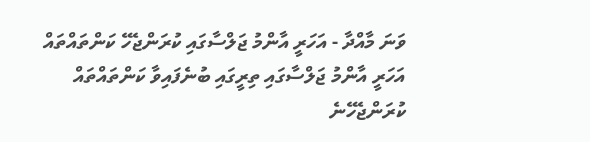ވަނަ މާއްދާ - އަހަރީ އާންމު ޖަލްސާގައި ކުރަންޖެހޭ ކަންތައްތައް
އަހަރީ އާންމު ޖަލްސާގައި ތިރީގައި ބުނެފައިވާ ކަންތައްތައް ކުރަންޖެހޭނެ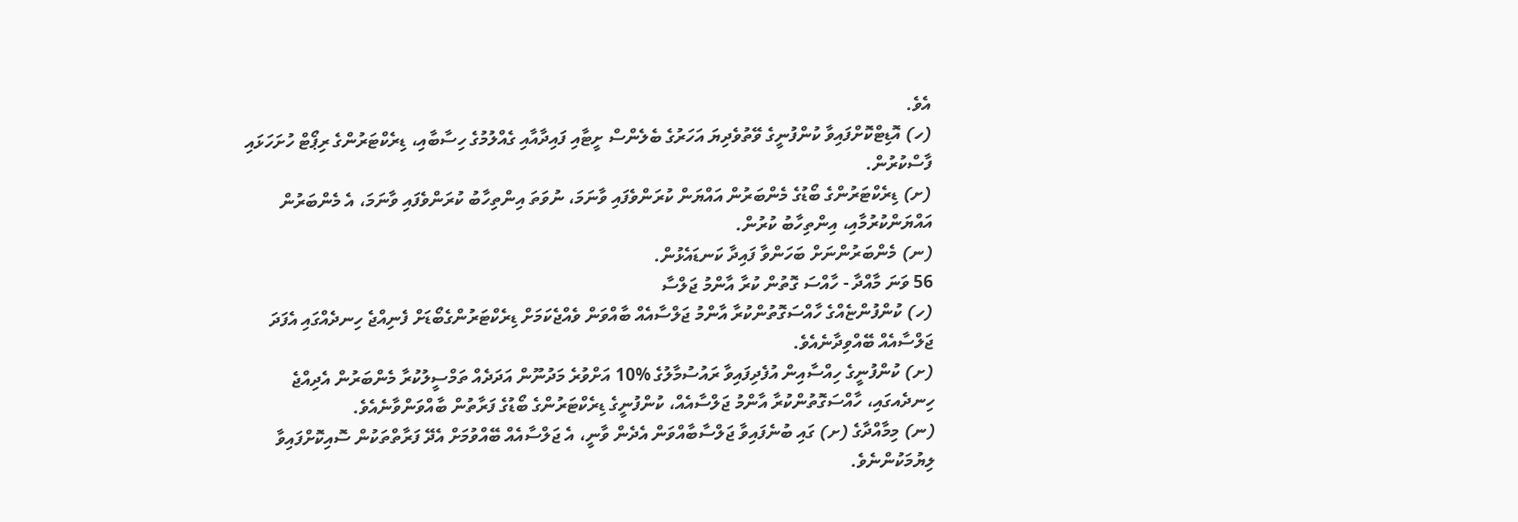އެވެ.
(ހ) އޮޑިޓްކޮށްފައިވާ ކުންފުނީގެ ވޭތުވެދިޔަ އަހަރުގެ ބެލެންސް ށީޓާއި ފައިދާއާއި ގެއްލުމުގެ ހިސާބާއި، ޑިރެކްޓަރުންގެ ރިޕޯޓް ހުށަހަޅައި ފާސްކުރުން.
(ށ) ޑިރެކްޓަރުންގެ ބޯޑުގެ މެންބަރުން އައްޔަން ކުރަންވެފައި ވާނަމަ، ނުވަތަ އިންތިހާބު ކުރަންވެފައި ވާނަމަ، އެ މެންބަރުން އައްޔަންކުރުމާއި، އިންތިހާބު ކުރުން.
(ނ) މެންބަރުންނަށް ބަހަންވާ ފައިދާ ކަނޑައެޅުން.
56 ވަނަ މާއްދާ - ހާއްސަ ގޮތުން ކުރާ އާންމު ޖަލްސާ
(ހ) ކުންފުންޏެއްގެ ހާއްސަގޮތުންކުރާ އާންމު ޖަލްސާއެއް ބާއްވަން ވެއްޖެކަމަށް ޑިރެކްޓަރުންގެބޯޑަށް ފެނިއްޖެ ހިނދެއްގައި އެފަދަ ޖަލްސާއެއް ބޭއްވިދާނެއެވެ.
(ށ) ކުންފުނީގެ ހިއްސާއިން އުފެދިފައިވާ ރައުސުމާލުގެ %10 އަށްވުރެ މަދުނޫން އަދަދެއް ތަމްސީލުކުރާ މެންބަރުން އެދިއްޖެ ހިނދެއގައި، ހާއްސަގޮތުންކުރާ އާންމު ޖަލްސާއެއް، ކުންފުނީގެ ޑިރެކްޓަރުންގެ ބޯޑުގެ ފަރާތުން ބާއްވަންވާނެއެވެ.
(ނ) މިމާއްދާގެ (ށ) ގައި ބުނެފައިވާ ޖަލްސާބާއްވަން އެދެން ވާނީ، އެ ޖަލްސާއެއް ބޭއްވުމަށް އެދޭ ފަރާތްތަކުން ސޮއިކޮށްފައިވާ ލިޔުމަކުންނެވެ.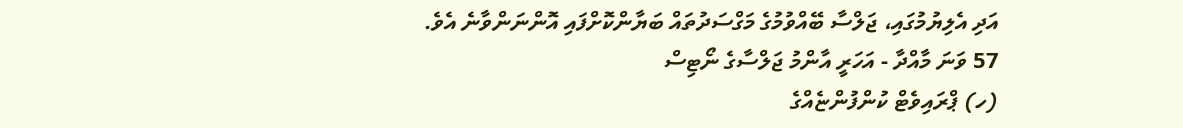އަދި އެލިޔުމުގައި، ޖަލްސާ ބޭއްވުމުގެ މަގްސަދުތައް ބަޔާންކޮށްފައި އޮންނަންވާނެ އެވެ.
57 ވަނަ މާއްދާ - އަހަރީ އާންމު ޖަލްސާގެ ނޯޓިސް
(ހ) ޕްރައިވެޓް ކުންފުންޏެއްގެ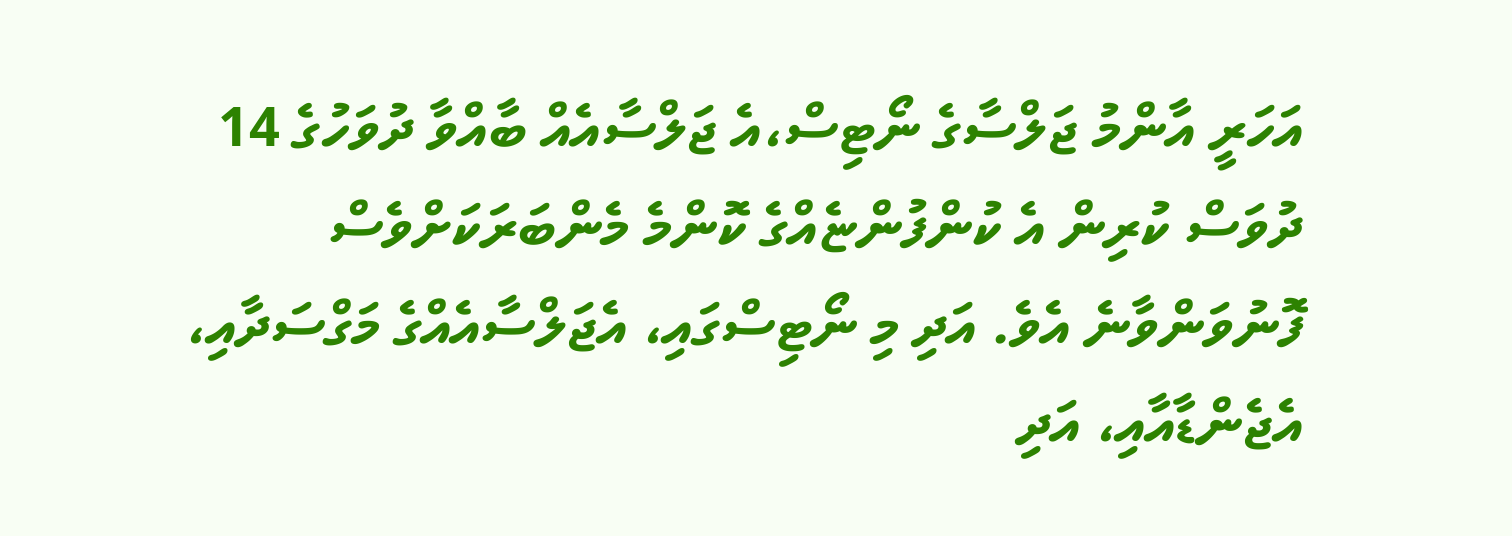އަހަރީ އާންމު ޖަލްސާގެ ނޯޓިސް،އެ ޖަލްސާއެއް ބާއްވާ ދުވަހުގެ 14 ދުވަސް ކުރިން އެ ކުންފުންޏެއްގެ ކޮންމެ މެންބަރަކަށްވެސް ފޮނުވަންވާނެ އެވެ. އަދި މި ނޯޓިސްގައި، އެޖަލްސާއެއްގެ މަގްސަދާއި، އެޖެންޑާއާއި، އަދި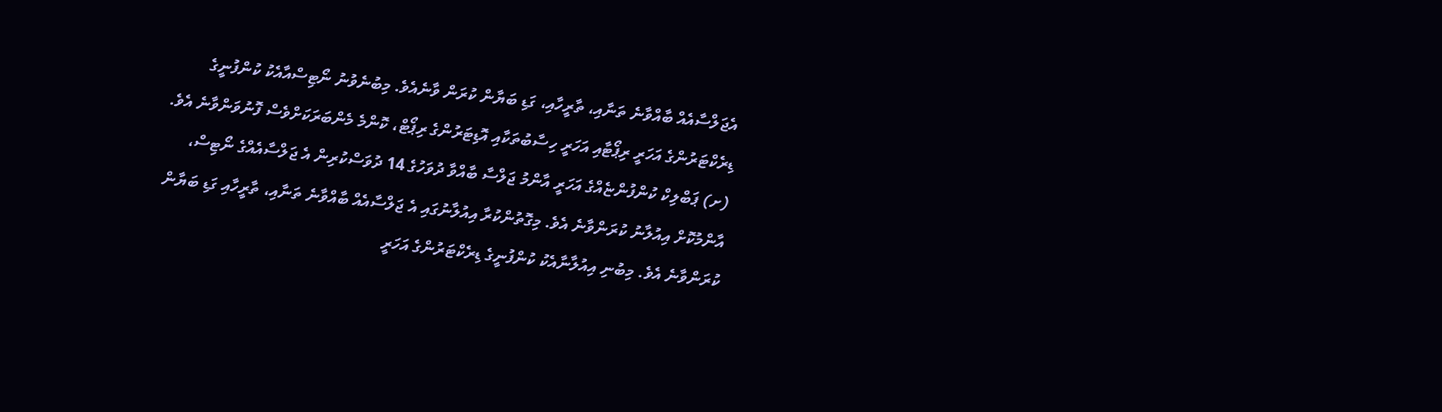އެޖަލްސާއެއް ބާއްވާނެ ތަނާއި، ތާރީހާއި، ގަޑި ބަޔާން ކުރަން ވާނެއެވެ. މިބުނެވުނު ނޯޓިސްއާއެކު ކުންފުނީގެ ޑިރެކްޓަރުންގެ އަހަރީ ރިޕޯޓާއި އަހަރީ ހިސާބުތަކާއި އޮޑިޓަރުންގެ ރިޕޯޓް، ކޮންމެ މެންބަރަކަށްވެސް ފޮނުވަންވާނެ އެވެ.
(ށ) ޕަބްލިކް ކުންފުންޏެއްގެ އަހަރީ އާންމު ޖަލްސާ ބާއްވާ ދުވަހުގެ 14 ދުވަސްކުރިން އެ ޖަލްސާއެއްގެ ނޯޓިސް، އާންމުކޮށް އިއުލާނު ކުރަންވާނެ އެވެ. މިގޮތުންކުރާ އިއުލާނުގައި އެ ޖަލްސާއެއް ބާއްވާނެ ތަނާއި، ތާރީހާއި ގަޑި ބަޔާން ކުރަންވާނެ އެވެ. މިބުނި އިއުލާނާއެކު ކުންފުނީގެ ޑިރެކްޓަރުންގެ އަހަރީ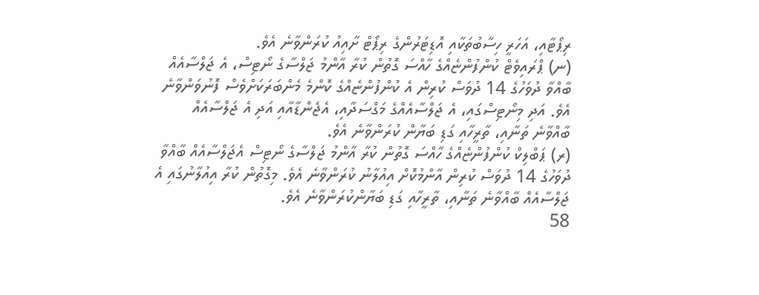ރިޕޯޓާއި، އަހަރީ ހިސާބުތަކާއި އޮޑިޓަރުންގެ ރިޕޯޓް ށާއިއު ކުރަންވާނެ އެވެ.
(ނ) ޕްރައިވެޓް ކުންފުންޏެއްގެ ހާއްސަ ގޮތުން ކުރާ އާންމު ޖަލްސާގެ ނޯޓިސް، އެ ޖަލްސާއެއް ބާއްވާ ދުވަހުގެ 14 ދުވަސް ކުރިން އެ ކުންފުންޏެއްގެ ކޮންމެ މެންބަރަކަށްވެސް ފޮނުވަންވާނެ އެވެ. އަދި މިނޯޓިސްގައި، އެ ޖަލްސާއެއްގެ މަގްސަދާއި، އެޖެންޑާއާއި އަދި އެ ޖަލްސާއެއް ބާއްވާނެ ތަނާއި، ތާރީހާއި ގަޑި ބަޔާން ކުރަންވާނެ އެވެ.
(ރ) ޕަބްލިކް ކުންފުންޏެއްގެ ހާއްސަ ގޮތުން ކުރާ އާންމު ޖަލްސާގެ ނޯޓިސް އެޖަލްސާއެއް ބާއްވާ ދުވަހުގެ 14 ދުވަސް ކުރިން އާންމުކޮށް އިއުލާނު ކުރަންވާނެ އެވެ. މިގޮތުން ކުރާ އިއުލާނުގައި އެ ޖަލްސާއެއް ބާއްވާނެ ތަނާއި، ތާރީހާއި ގަޑި ބަޔާންކުރަންވާނެ އެވެ.
58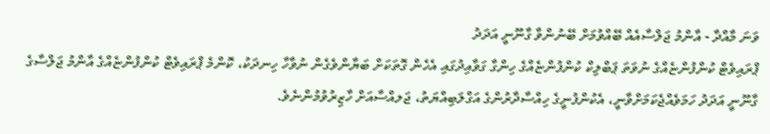ވަނަ މާއްދާ - އާންމު ޖަލްސާއެއް ބޭއްވުމަށް ބޭނުންވާ ގާނޫނީ އަދަދު
ޕްރައިވެޓް ކުންފުންޏެއްގެ ނުވަތަ ޕަބްލިކް ކުންފުންޏެއްގެ ހިންގާ ގަވާއިދުގައި އެހެން ގޮތަކަށް ބަޔާންވެގެން ނުވާހާ ހިނދަކު، ކޮންމެ ޕްރައިވެޓް ކުންފުންޏެއްގެ އާންމު ޖަލްސާގެ ގާނޫނީ އަދަދު ހަމަވެއްޖެކަމަށްވާނީ، އެކުންފުނީގެ ހިއްސާދާރުންގެ އަގްލަބިއްޔަތު، ޖަލއްސާއަށް ހާޒިރުވުމުންނެވެ.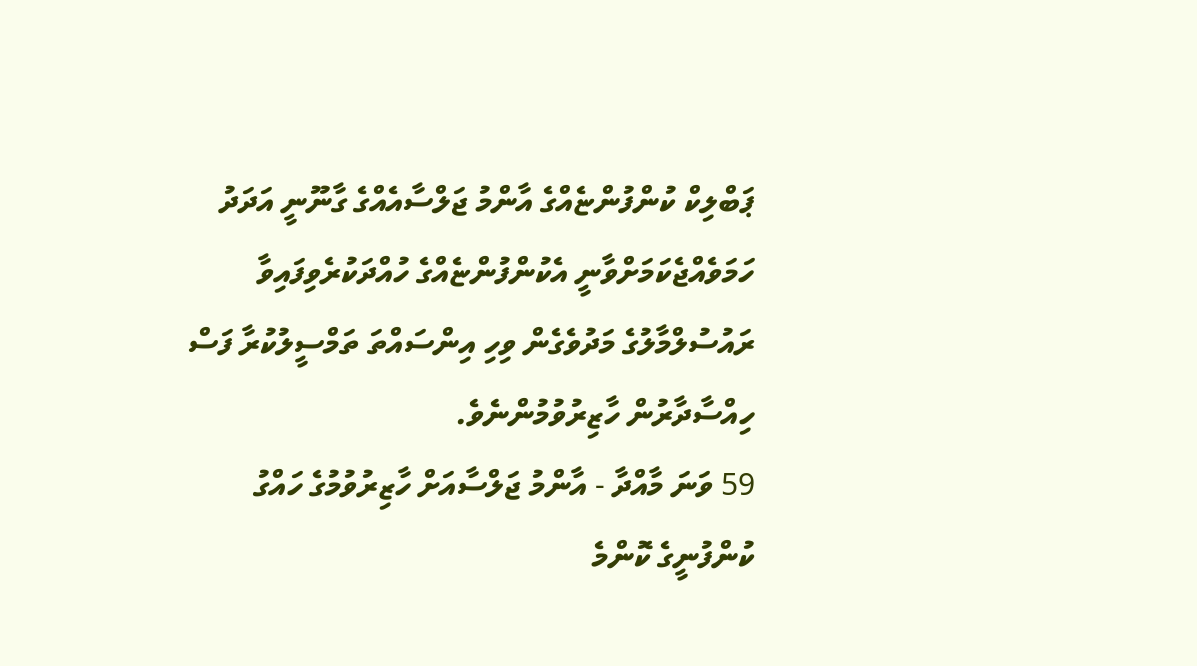ޕަބްލިކް ކުންފުންޏެއްގެ އާންމު ޖަލްސާއެއްގެ ގާނޫނީ އަދަދު ހަމަވެއްޖެކަމަށްވާނީ އެކުންފުންޏެއްގެ ހުއްދަކުރެވިފައިވާ ރައުސުލްމާލުގެ މަދުވެގެން ވިހި އިންސައްތަ ތަމްސީލުކުރާ ފަސް ހިއްސާދާރުން ހާޒިރުވުމުންނެވެ.
59 ވަނަ މާއްދާ - އާންމު ޖަލްސާއަށް ހާޒިރުވުމުގެ ހައްގު
ކުންފުނީގެ ކޮންމެ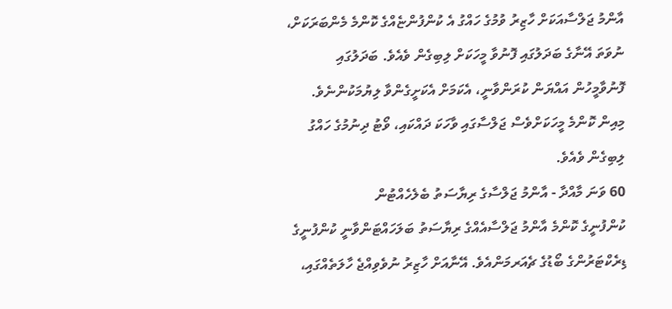އާންމު ޖަލްސާއަކަށް ހާޒިރު ވުމުގެ ހައްގު އެ ކުންފުންޏެއްގެ ކޮންމެ މެންބަރަކަށް، ނުވަތަ އޭނާގެ ބަދަލުގައި ފޮނުވާ މީހަކަށް ލިބިގެން ވެއެވެ. ބަދަލުގައި ފޮނުވާމީހުން އައްޔަން ކުރަންވާނީ، އެކަމަށް އެކަށީގެންވާ ލިޔުމަކުންނެވެ. މިއިން ކޮންމެ މީހަކަށްވެސް ޖަލްސާގައި ވާހަކަ ދައްކައި، ވޯޓު ދިނުމުގެ ހައްގު ލިބިގެން ވެއެވެ.
60 ވަނަ މާއްދާ - އާންމު ޖަލްސާގެ ރިޔާސަތު ބެލެހެއްޓުން
ކުންފުނީގެ ކޮންމެ އާންމު ޖަލްސާއެއްގެ ރިޔާސަތު ބަލަހައްޓަންވާނީ ކުންފުނީގެ ޑިރެކްޓަރުންގެ ބޯޑުގެ ޗެއަރމަންއެވެ. އޭނާއަށް ހާޒިރު ނުވެވިއްޖެ ހާލަތެއްގައި،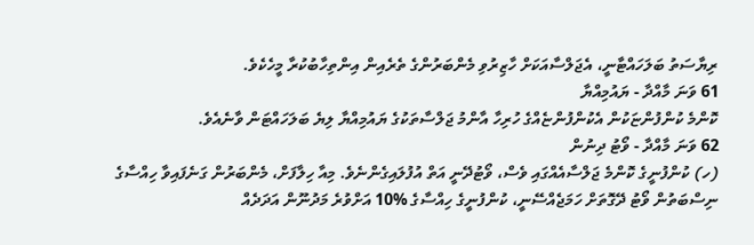ރިޔާސަތު ބަލަހައްޓާނީ، އެޖަލްސާއަކަށް ހާޒިރުވި މެންބަރުންގެ ތެރެއިން އިންތިހާބުކުރާ މީހެކެވެ.
61 ވަނަ މާއްދާ - ޔައުމިއްޔާ
ކޮންމެ ކުންފުންޏަކުން އެކުންފުންޏެއްގެ ހުރިހާ އާންމު ޖަލްސާތަކުގެ ޔައުމިއްޔާ ލިޔެ ބަލަހައްޓަން ވާނެއެވެ.
62 ވަނަ މާއްދާ - ވޯޓު ދިނުން
(ހ) ކުންފުނީގެ ކޮންމެ ޖަލްސާއެއްގައި ވެސް، ވޯޓުދޭނީ އަތް އުފުލައިގެންނެވެ. މިއާ ހިލާފަށް، މެންބަރުން ގަނެފައިވާ ހިއްސާގެ ނިސްބަތުން ވޯޓު ދޭގޮތަށް ހަމަޖެއްސޭނީ، ކުންފުނީގެ ހިއްސާގެ %10 އަށްވުރެ މަދުނޫން އަދަދެއް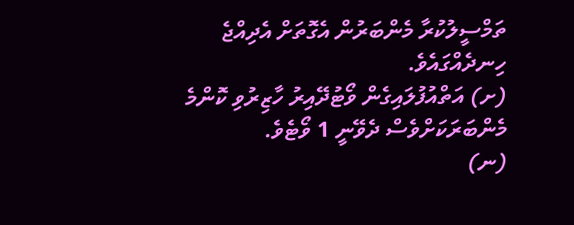ތަމްސީލުކުރާ މެންބަރުން އެގޮތަށް އެދިއްޖެ ހިނދެއްގައެވެ.
(ށ) އަތްއުފުލައިގެން ވޯޓުދޭއިރު ހާޒިރުވި ކޮންމެ މެންބަރަކަށްވެސް ދެވޭނީ 1 ވޯޓެވެ.
(ނ)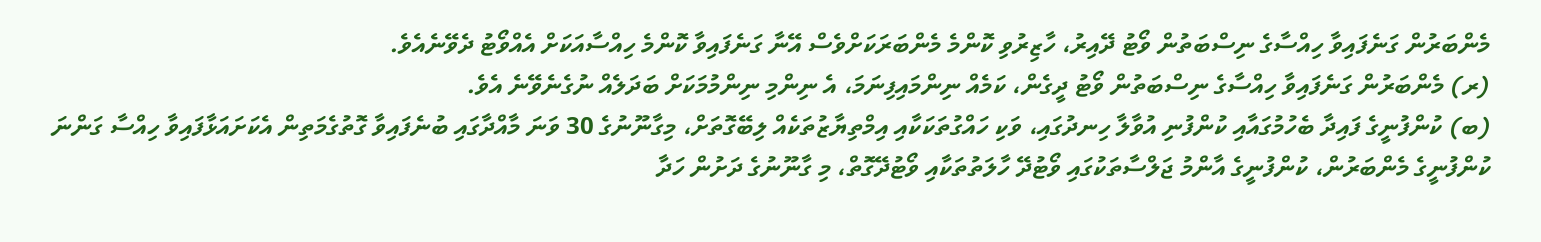މެންބަރުން ގަނެފައިވާ ހިއްސާގެ ނިސްބަތުން ވޯޓު ދޭއިރު، ހާޒިރުވި ކޮންމެ މެންބަރަކަށްވެސް އޭނާ ގަނެފައިވާ ކޮންމެ ހިއްސާއަކަށް އެއްވޯޓު ދެވޭނެއެވެ.
(ރ) މެންބަރުން ގަނެފައިވާ ހިއްސާގެ ނިސްބަތުން ވޯޓު ދީގެން، ކަމެއް ނިންމައިފިނަމަ، އެ ނިންމި ނިންމުމަކަށް ބަދަލެއް ނުގެނެވޭނެ އެވެ.
(ބ) ކުންފުނީގެ ފައިދާ ބެހުމުގައާއި ކުންފުނި އުވާލާ ހިނދުގައި، ވަކި ހައްގުތަކަކާއި އިމްތިޔާޒުތަކެއް ލިބޭގޮތަށް، މިގާނޫނުގެ 30 ވަނަ މާއްދާގައި ބުނެފައިވާ ގޮތުގެމަތިން އެކަށައަޅާފައިވާ ހިއްސާ ގަންނަ ކުންފުނީގެ މެންބަރުން، ކުންފުނީގެ އާންމު ޖަލްސާތަކުގައި ވޯޓުދޭ ހާލަތުތަކާއި ވޯޓުދޭގޮތް، މި ގާނޫނުގެ ދަށުން ހަދާ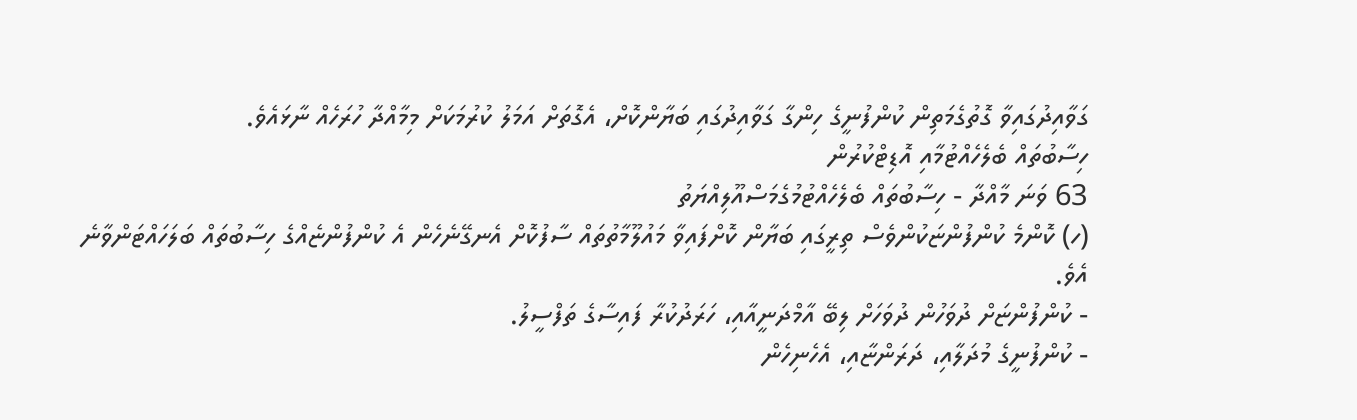ގަވާއިދުގައިވާ ގޮތުގެމަތިން ކުންފުނީގެ ހިންގާ ގަވާއިދުގައި ބަޔާންކޮށް، އެގޮތަށް އަމަލު ކުރުމަކަށް މިމާއްދާ ހުރަހެއް ނާޅައެވެ.
ހިސާބުތައް ބެލެހެއްޓުމާއި އޮޑިޓްކުރުން
63 ވަނަ މާއްދާ - ހިސާބުތައް ބެލެހެއްޓުމުގެމަސްއޫލިއްޔަތު
(ހ) ކޮންމެ ކުންފުންޏަކުންވެސް ތިރީގައި ބަޔާން ކޮށްފައިވާ މައުލޫމާތުތައް ސާފުކޮށް އެނގޭނެހެން އެ ކުންފުންޏެއްގެ ހިސާބުތައް ބަލަހައްޓަންވާނެ އެވެ.
- ކުންފުންޏަށް ދުވަހުން ދުވަހަށް ލިބޭ އާމްދަނީއާއި، ހަރަދުކުރާ ފައިސާގެ ތަފްސީލު.
- ކުންފުނީގެ މުދަލާއި، ދަރަންޏާއި، އެހެނިހެން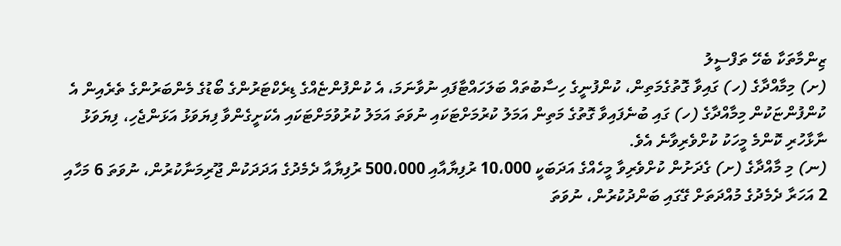ޒިންމާތަކާ ބެހޭ ތަފްސީލު
(ށ) މިމާއްދާގެ (ހ) ގައިވާ ގޮތުގެމަތިން، ކުންފުނީގެ ހިސާބުތައް ބަލަހައްޓާފައި ނުވާނަމަ، އެ ކުންފުންޏެއްގެ ޑިރެކްޓަރުންގެ ބޯޑުގެ މެންބަރުންގެ ތެރެއިން އެ ކުންފުންޏަކުން މިމާއްދާގެ (ހ) ގައި ބުނެފައިވާ ގޮތުގެ މަތިން އަމަލު ކުރުމަށްޓަކައި ނުވަތަ އަމަލު ކުރުވުމަށްޓަކައި އެކަށީގެންވާ ފިޔަވަޅު އަޅަންޖެހި، ފިޔަވަޅު ނާޅާހުރި ކޮންމެ މީހަކު ކުށްވެރިވާނެ އެވެ.
(ނ) މި މާއްދާގެ (ށ) ގެދަށުން ކުށްވެރިވާ މީހެއްގެ އަދަބަކީ 10،000 ރުފިޔާއާއި 500،000 ރުފިޔާއާ ދެމެދުގެ އަދަދަކުން ޖޫރިމަނާކުރުން، ނުވަތަ 6 މަހާއި 2 އަހަރާ ދެމެދުގެ މުއްދަތަށް ގޭގައި ބަންދުކުރުން، ނުވަތަ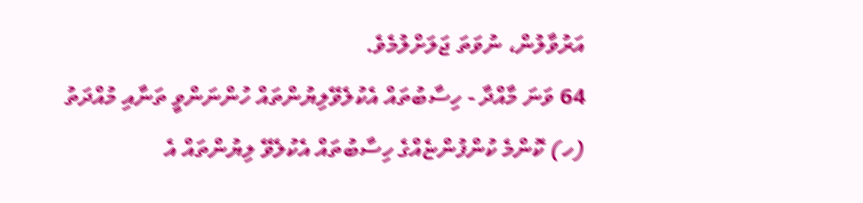އަރުވާލުން، ނުވަތަ ޖަލަށްލުމެވެ.
64 ވަނަ މާއްދާ - ހިސާބުތައް އެކުލެވޭލިޔުންތައް ހުންނަންވީ ތަނާއި މުއްދަތު
(ހ) ކޮންމެ ކުންފުންޏެއްގެ ހިސާބުތައް އެކުލެވޭ ލިޔުންތައް އެ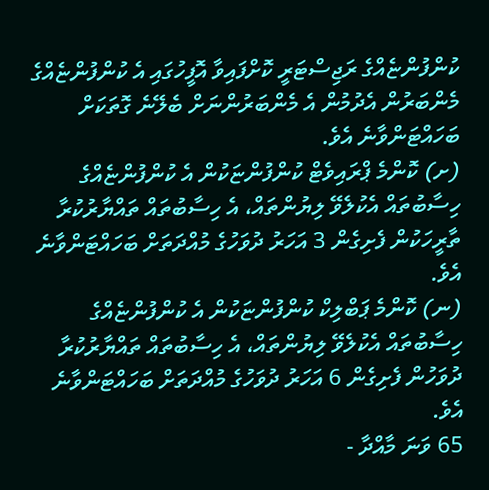ކުންފުންޏެއްގެ ރަޖިސްޓަރީ ކޮށްފައިވާ އޮފީހުގައި އެ ކުންފުންޏެއްގެ މެންބަރުން އެދުމުން އެ މެންބަރުންނަށް ބެލޭނެ ގޮތަކަށް ބަހައްޓަންވާނެ އެވެ.
(ށ) ކޮންމެ ޕްރައިވެޓް ކުންފުންޏަކުން އެ ކުންފުންޏެއްގެ ހިސާބުތައް އެކުލެވޭ ލިޔުންތައް، އެ ހިސާބުތައް ތައްޔާރުކުރާ ތާރީހަކުން ފެށިގެން 3 އަހަރު ދުވަހުގެ މުއްދަތަށް ބަހައްޓަންވާނެ އެވެ.
(ނ) ކޮންމެ ޕަބްލިކް ކުންފުންޏަކުން އެ ކުންފުންޏެއްގެ ހިސާބުތައް އެކުލެވޭ ލިޔުންތައް، އެ ހިސާބުތައް ތައްޔާރުކުރާ ދުވަހުން ފެށިގެން 6 އަހަރު ދުވަހުގެ މުއްދަތަށް ބަހައްޓަންވާނެ އެވެ.
65 ވަނަ މާއްދާ -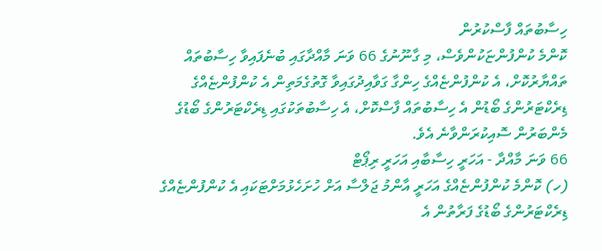ހިސާބުތައް ފާސްކުރުން
ކޮންމެ ކުންފުންޏަކުންވެސް، މި ގާނޫނުގެ 66 ވަނަ މާއްދާގައި ބުނެފައިވާ ހިސާބުތައް ތައްޔާރުކޮށް، އެ ކުންފުންޏެއްގެ ހިންގާ ގަވާއިދުގައިވާ ގޮތުގެމަތިން އެ ކުންފުންޏެއްގެ ޑިރެކްޓަރުންގެ ބޯޑުން އެ ހިސާބުތައް ފާސްކޮށް، އެ ހިސާބުތަކުގައި ޑިރެކްޓަރުންގެ ބޯޑުގެ މެންބަރުން ސޮއިކުރަންވާނެ އެވެ.
66 ވަނަ މާއްދާ - އަހަރީ ހިސާބާއި އަހަރީ ރިޕޯޓް
(ހ) ކޮންމެ ކުންފުންޏެއްގެ އަހަރީ އާންމު ޖަލްސާ އަށް ހުށަހެޅުމަށްޓަކައި އެ ކުންފުންޏެއްގެ ޑިރެކްޓަރުންގެ ބޯޑުގެ ފަރާތުން އެ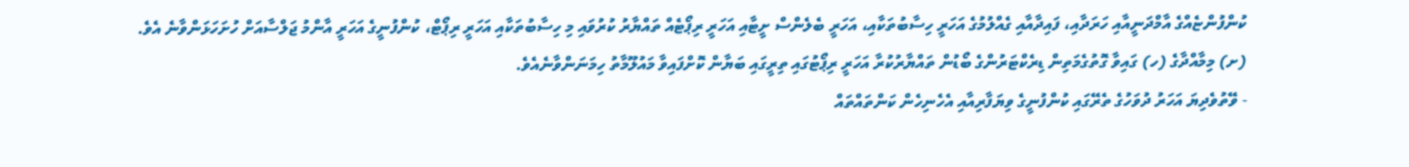ކުންފުންޏެއްގެ އާމްދަނީއާއި ހަރަދާއި، ފައިދާއާއި ގެއްލުމުގެ އަހަރީ ހިސާބުތަކާއި، އަހަރީ ބެލެންސް ށީޓާއި އަހަރީ ރިޕޯޓެއް ތައްޔާރު ކުރުވައި މި ހިސާބުތަކާއި އަހަރީ ރިޕޯޓް، ކުންފުނީގެ އަހަރީ އާންމު ޖަލްސާއަށް ހުށަހަޅަންވާނެ އެވެ.
(ށ) މިމާއްދާގެ (ހ) ގައިވާ ގޮތުގެމަތިން ޑިރެކްޓަރުންގެ ބޯޑުން ތައްޔާރުކުރާ އަހަރީ ރިޕޯޓުގައި ތިރީގައި ބަޔާން ކޮށްފައިވާ މައުލޫމާތު ހިމަނަންވާނެއެވެ.
- ވޭތުވެދިޔަ އަހަރު ދުވަހުގެ ތެރޭގައި ކުންފުނީގެ ވިޔަފާރިއާއި އެހެނިހެން ކަންތައްތައް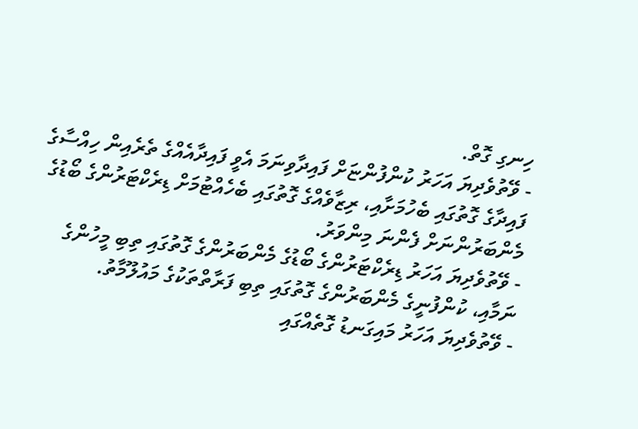ހިނގި ގޮތް.
- ވޭތުވެދިޔަ އަހަރު ކުންފުންޏަށް ފައިދާވިނަމަ އެވީ ފައިދާއެއްގެ ތެރެއިން ހިއްސާގެ ފައިދާގެ ގޮތުގައި ބެހުމަށާއި، ރިޒާވެއްގެ ގޮތުގައި ބެހެއްޓުމަށް ޑިރެކްޓަރުންގެ ބޯޑުގެ މެންބަރުންނަށް ފެންނަ މިންވަރު.
- ވޭތުވެދިޔަ އަހަރު ޑިރެކްޓަރުންގެ ބޯޑުގެ މެންބަރުންގެ ގޮތުގައި ތިބި މީހުންގެ ނަމާއި، ކުންފުނީގެ މެންބަރުންގެ ގޮތުގައި ތިބި ފަރާތްތަކުގެ މައުލޫމާތު.
- ވޭތުވެދިޔަ އަހަރު މައިގަނޑު ގޮތެއްގައި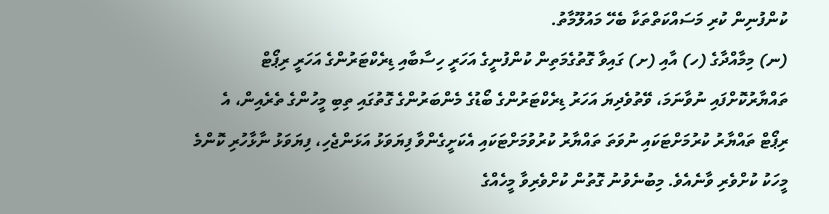ކުންފުނިން ކުރި މަސައްކަތްތަކާ ބެހޭ މައުލޫމާތު.
(ނ) މިމާއްދާގެ (ހ) އާއި (ށ) ގައިވާ ގޮތުގެމަތިން ކުންފުނީގެ އަހަރީ ހިސާބާއި ޑިރެކްޓަރުންގެ އަހަރީ ރިޕޯޓް ތައްޔާރުކޮށްފައި ނުވާނަމަ، ވޭތުވެދިޔަ އަހަރު ޑިރެކްޓަރުންގެ ބޯޑުގެ މެންބަރުންގެ ގޮތުގައި ތިބި މީހުންގެ ތެރެއިން، އެ ރިޕޯޓް ތައްޔާރު ކުރުމަށްޓަކައި ނުވަތަ ތައްޔާރު ކުރުވުމަށްޓަކައި އެކަށީގެންވާ ފިޔަވަޅު އަޅަންޖެހި، ފިޔަވަޅު ނާޅާހުރި ކޮންމެ މީހަކު ކުށްވެރި ވާނެއެވެ. މިބުނެވުނު ގޮތުން ކުށްވެރިވާ މީހެއްގެ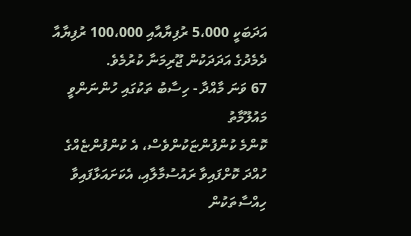އަދަބަކީ 5،000 ރުފިޔާއާއި 100،000 ރުފިޔާއާ ދެމެދުގެ އަދަދަކުން ޖޫރިމަނާ ކުރުމެވެ.
67 ވަނަ މާއްދާ - ހިސާބު ތަކުގައި ހުންނަންވީ މައުލޫމާތު
ކޮންމެ ކުންފުންޏަކުންވެސް، އެ ކުންފުންޏެއްގެ ހުއްދަ ކޮށްފައިވާ ރައުސުމާލާއި، އެކަށައަޅާފައިވާ ހިއްސާތަކުން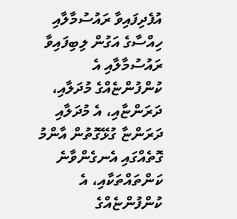އުފެދިފައިވާ ރައުސުމާލާއި ހިއްސާގެ އަގުން ލިބިފައިވާ ރައުސުމާލާއި އެ ކުންފުންޏެއްގެ މުދަލާއި، ދަރަންޏާއި، އެ މުދަލާއި ދަރަންޏާ ގުޅޭގޮތުން އާންމު ގޮތެއްގައި އެނގެންވާނެ ކަންތައްތަކާއި، އެ ކުންފުންޏެއްގެ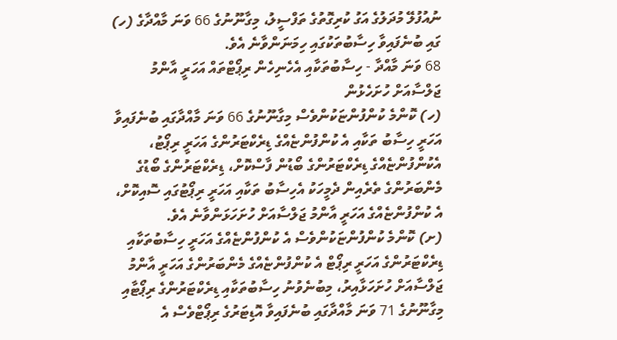ނުއުފުލޭ މުދަލުގެ އަގު ކުރިގޮތުގެ ތަފްސީލު، މިގާނޫނުގެ 66 ވަނަ މާއްދާގެ (ހ) ގައި ބުނެފައިވާ ހިސާބުތަކުގައި ހިމަނަންވާނެ އެވެ.
68 ވަނަ މާއްދާ - ހިސާބުތަކާއި އެހެނިހެން ރިޕޯޓްތައް އަހަރީ އާންމު ޖަލްސާއަށް ހުށަހެޅުން
(ހ) ކޮންމެ ކުންފުންޏަކުންވެސް މިގާނޫނުގެ 66 ވަނަ މާއްދާގައި ބުނެފައިވާ އަހަރީ ހިސާބު ތަކާއި އެ ކުންފުންޏެއްގެ ޑިރެކްޓަރުންގެ އަހަރީ ރިޕޯޓު، އެކުންފުންޏެއްގެ ޑިރެކްޓަރުންގެ ބޯޑުން ފާސްކޮށް، ޑިރެކްޓަރުންގެ ބޯޑުގެ މެންބަރުންގެ ތެރެއިން ދެމީހަކު އެހިސާބު ތަކާއި އަހަރީ ރިޕޯޓުގައި ސޮއިކޮށް، އެ ކުންފުންޏެއްގެ އަހަރީ އާންމު ޖަލްސާއަށް ހުށަހަޅަންވާނެ އެވެ.
(ށ) ކޮންމެ ކުންފުންޏަކުންވެސް އެ ކުންފުންޏެއްގެ އަހަރީ ހިސާބުތަކާއި ޑިރެކްޓަރުންގެ އަހަރީ ރިޕޯޓް އެ ކުންފުންޏެއްގެ މެންބަރުންގެ އަހަރީ އާންމު ޖަލްސާއަށް ހުށަހަޅާއިރު، މިބުނެވުނު ހިސާބުތަކާއި ޑިރެކްޓަރުންގެ ރިޕޯޓާއި މިގާނޫނުގެ 71 ވަނަ މާއްދާގައި ބުނެފައިވާ އޮޑިޓަރުގެ ރިޕޯޓްވެސް އެ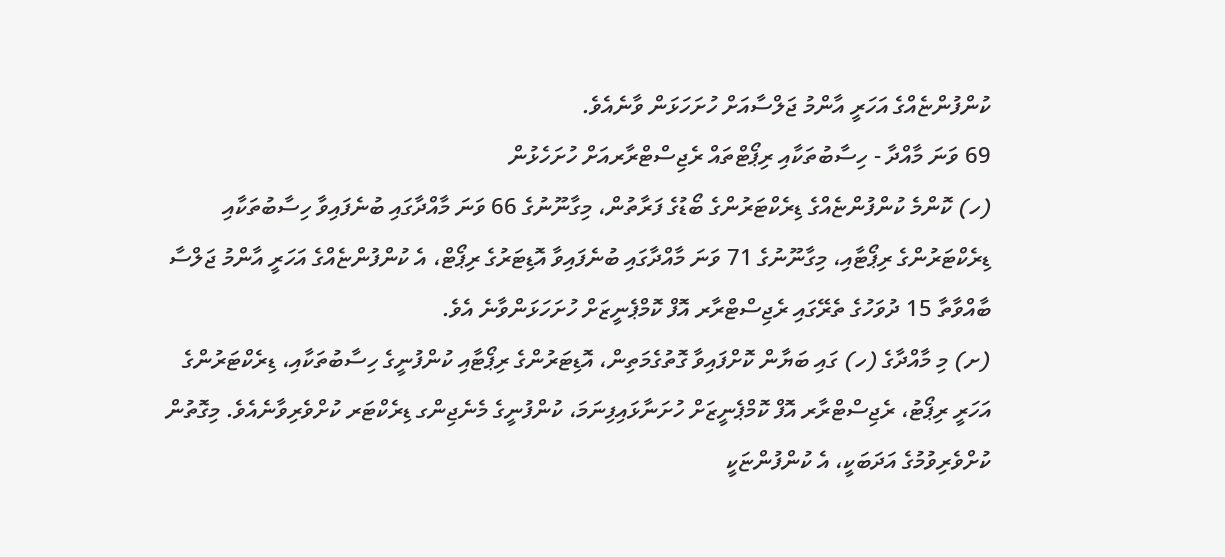ކުންފުންޏެއްގެ އަހަރީ އާންމު ޖަލްސާއަށް ހުށަހަޅަން ވާނެއެވެ.
69 ވަނަ މާއްދާ - ހިސާބުތަކާއި ރިޕޯޓްތައް ރެޖިސްޓްރާރއަށް ހުށަހެޅުން
(ހ) ކޮންމެ ކުންފުންޏެއްގެ ޑިރެކްޓަރުންގެ ބޯޑުގެ ފަރާތުން، މިގާނޫނުގެ 66 ވަނަ މާއްދާގައި ބުނެފައިވާ ހިސާބުތަކާއި ޑިރެކްޓަރުންގެ ރިޕޯޓާއި، މިގާނޫނުގެ 71 ވަނަ މާއްދާގައި ބުނެފައިވާ އޮޑިޓަރުގެ ރިޕޯޓް، އެ ކުންފުންޏެއްގެ އަހަރީ އާންމު ޖަލްސާ ބާއްވާތާ 15 ދުވަހުގެ ތެރޭގައި ރެޖިސްޓްރާރ އޮފް ކޮމްޕެނީޒަށް ހުށަހަޅަންވާނެ އެވެ.
(ށ) މި މާއްދާގެ (ހ) ގައި ބަޔާން ކޮށްފައިވާ ގޮތުގެމަތިން، އޮޑިޓަރުންގެ ރިޕޯޓާއި ކުންފުނީގެ ހިސާބުތަކާއި، ޑިރެކްޓަރުންގެ އަހަރީ ރިޕޯޓު، ރެޖިސްޓްރާރ އޮފް ކޮމްޕެނީޒަށް ހުށަނާޅައިފިނަމަ، ކުންފުނީގެ މެނެޖިންގ ޑިރެކްޓަރ ކުށްވެރިވާނެއެވެ. މިގޮތުން ކުށްވެރިވުމުގެ އަދަބަކީ، އެ ކުންފުންޏަކީ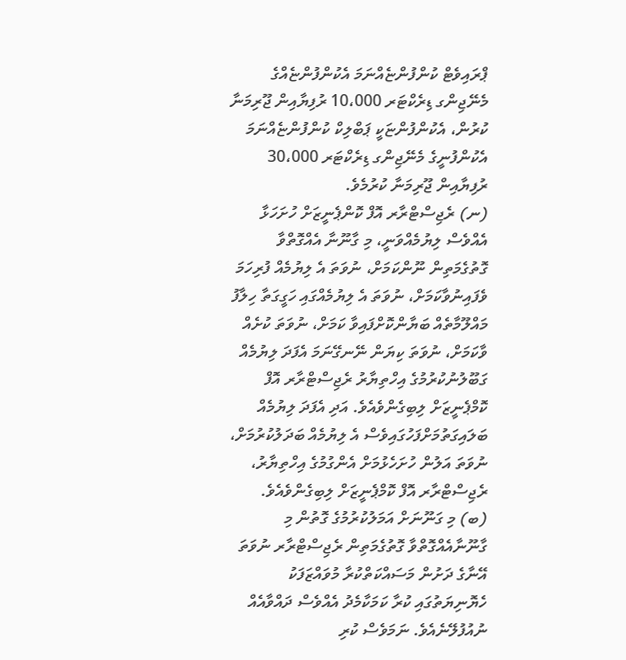ޕްރައިވެޓް ކުންފުންޏެއްނަމަ އެކުންފުންޏެއްގެ މެނޭޖިންގ ޑިރެކްޓަރ 10،000 ރުފިޔާއިން ޖޫރިމަނާ ކުރުން، އެކުންފުންޏަކީ ޕަބްލިކް ކުންފުންޏެއްނަމަ އެކުންފުނީގެ މެނޭޖިންގ ޑިރެކްޓަރ 30،000 ރުފިޔާއިން ޖޫރިމަނާ ކުރުމެވެ.
(ނ) ރެޖިސްޓްރާރ އޮފް ކޮންޕެނީޒަށް ހުށަހަޅާ އެއްވެސް ލިޔުމެއްވަނީ، މި ގާނޫނާ އެއްގޮތްވާ ގޮތުގެމަތިން ނޫންކަމަށް، ނުވަތަ އެ ލިޔުމެއް ފުރިހަމަ ވެފައިނުވާކަމަށް، ނުވަތަ އެ ލިޔުމެއްގައި ހަގީގަތާ ހިލާފު މައްލޫމާތެއް ބަޔާންކޮށްފައިވާ ކަމަށް، ނުވަތަ ކުށެއް ވާކަމަށް، ނުވަތަ ކިޔަން ނޭނގޭނަމަ އެފަދަ ލިޔުމެއް ގަބޫލުނުކުރުމުގެ އިހްތިޔާރު ރެޖިސްޓްރާރ އޮފް ކޮމްޕެނީޒަށް ލިބިގެންވެއެވެ. އަދި އެފަދަ ލިޔުމެއް ބަލައިގަތުމަށްފަހުގައިވެސް އެ ލިޔުމެއް ބަދަލުކުރުމަށް، ނުވަތަ އަލުން ހުށަހެޅުމަށް އެންގުމުގެ އިހްތިޔާރު، ރެޖިސްޓްރާރ އޮފް ކޮމްޕެނީޒަށް ލިބިގެންވެއެވެ.
(ބ) މި ގަނޫނަށް އަމަލުކުރުމުގެ ގޮތުން މި ގާނޫނާއެއްގޮތްވާ ގޮތުގެމަތިން ރެޖިސްޓްރާރ ނުވަތަ އޭނާގެ ދަށުން މަސައްކަތްކުރާ މުވައްޒަފަކު ހެޔޮނިޔަތުގައި ކުރާ ކަމަކާމެދު އެއްވެސް ދައްވާއެއް ނުއުފުލޭނެއެވެ. ނަމަވެސް ކުރި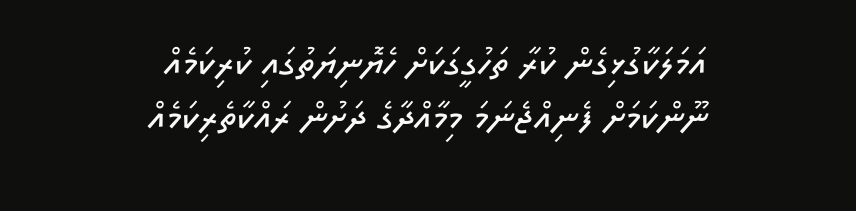އަމަލަކާގުޅިގެން ކުރާ ތަހުގީގަކަށް ހެޔޮނިޔަތުގައި ކުރިކަމެއް ނޫންކަމަށް ފެނިއްޖެނަމަ މިމާއްދާގެ ދަށުން ރައްކާތެރިކަމެއް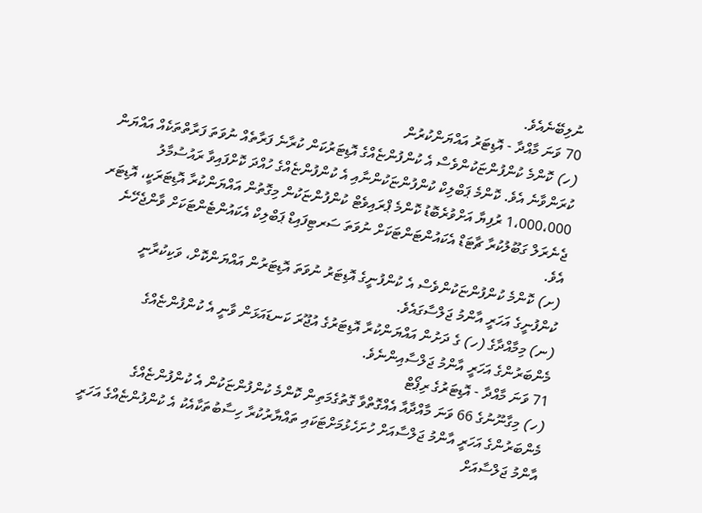ނުލިބޭނެއެވެ.
70 ވަނަ މާއްދާ - އޮޑިޓަރު އައްޔަންކުރުން
(ހ) ކޮންމެ ކުންފުންޏަކުންވެސް އެ ކުންފުންޏެއްގެ އޮޑިޓަރުކަން ކުރާނެ ފަރާތެއް ނުވަތަ ފަރާތްތަކެއް އައްޔަން ކުރަންވާނެ އެވެ. ކޮންމެ ޕަބްލިކް ކުންފުންޏަކުންނާއި އެ ކުންފުންޏެއްގެ ހުއްދަ ކޮށްފައިވާ ރައުސުމާލު 1،000،000 ރުފިޔާ އަށްވުރެބޮޑު ކޮންމެ ޕްރައިވެޓް ކުންފުންޏަކުން މިގޮތުން އައްޔަންކުރާ އޮޑިޓަރަކީ، އޮޑިޓަރ ޖެނެރަލް ގަބޫލުކުރާ ޗާޓަޑް އެކައުންޓަންޓަކަށް ނުވަތަ ސަރޓިފައިޑް ޕަބްލިކް އެކައުންޓެންޓަކަށް ވާންޖެހޭނެ އެވެ.
(ށ) ކޮންމެ ކުންފުންޏަކުންވެސް އެ ކުންފުނީގެ އޮޑިޓަރު ނުވަތަ އޮޑިޓަރުން އައްޔަންކޮށް، ވަކިކުރާނީ ކުންފުނީގެ އަހަރީ އާންމު ޖަލްސާގައެވެ.
(ނ) މިމާއްދާގެ (ހ) ގެ ދަށުން އައްޔަންކުރާ އޮޑިޓަރުގެ އުޖޫރަ ކަނޑައަޅަން ވާނީ އެ ކުންފުންޏެއްގެ މެންބަރުންގެ އަހަރީ އާންމު ޖަލްސާއިންނެވެ.
71 ވަނަ މާއްދާ - އޮޑިޓަރުގެ ރިޕޯޓް
(ހ) މިގާނޫނުގެ 66 ވަނަ މާއްދާއާ އެއްގޮތްވާ ގޮތުގެމަތިން ކޮންމެ ކުންފުންޏަކުން އެ ކުންފުންޏެއްގެ މެންބަރުންގެ އަހަރީ އާންމު ޖަލްސާއަށް ހުށަހެޅުމަށްޓަކައި ތައްޔާރުކުރާ ހިސާބުތަކާއެކު އެ ކުންފުންޏެއްގެ އަހަރީ އާންމު ޖަލްސާއަށް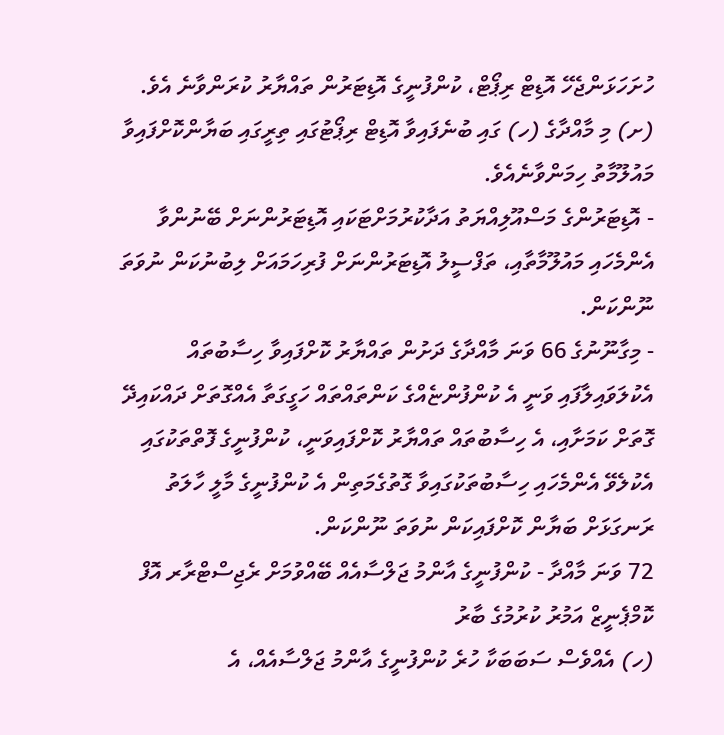ހުށަހަޅަންޖެހޭ އޮޑިޓް ރިޕޯޓް، ކުންފުނީގެ އޮޑިޓަރުން ތައްޔާރު ކުރަންވާނެ އެވެ.
(ށ) މި މާއްދާގެ (ހ) ގައި ބުނެފައިވާ އޮޑިޓް ރިޕޯޓުގައި ތިރީގައި ބަޔާންކޮށްފައިވާ މައުލޫމާތު ހިމަންވާނެއެވެ.
- އޮޑިޓަރުންގެ މަސްއޫލިއްޔަތު އަދާކުރުމަށްޓަކައި އޮޑިޓަރުންނަށް ބޭނުންވާ އެންމެހައި މައުލޫމާތާއި، ތަފްސީލު އޮޑިޓަރުންނަށް ފުރިހަމައަށް ލިބުނުކަން ނުވަތަ ނޫންކަން.
- މިގާނޫނުގެ 66 ވަނަ މާއްދާގެ ދަށުން ތައްޔާރު ކޮށްފައިވާ ހިސާބުތައް އެކުލަވައިލާފައި ވަނީ އެ ކުންފުންޏެއްގެ ކަންތައްތައް ހަގީގަތާ އެއްގޮތަށް ދައްކައިދޭ ގޮތަށް ކަމަށާއި، އެ ހިސާބުތައް ތައްޔާރު ކޮށްފައިވަނީ، ކުންފުނީގެ ފޮތްތަކުގައި އެކުލެވޭ އެންމެހައި ހިސާބުތަކުގައިވާ ގޮތުގެމަތިން އެ ކުންފުނީގެ މާލީ ހާލަތު ރަނގަޅަށް ބަޔާން ކޮށްފައިކަން ނުވަތަ ނޫންކަން.
72 ވަނަ މާއްދާ - ކުންފުނީގެ އާންމު ޖަލްސާއެއް ބޭއްވުމަށް ރެޖިސްޓްރާރ އޮފް ކޮމްޕެނީޒް އަމުރު ކުރުމުގެ ބާރު
(ހ) އެއްވެސް ސަބަބަކާ ހުރެ ކުންފުނީގެ އާންމު ޖަލްސާއެއް، އެ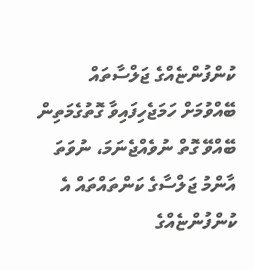ކުންފުންޏެއްގެ ޖަލްސާތައް ބޭއްވުމަށް ހަމަޖެހިފައިވާ ގޮތުގެމަތިން ބޭއްވޭ ގޮތް ނުވެއްޖެނަމަ، ނުވަތަ އާންމު ޖަލްސާގެ ކަންތައްތައް އެ ކުންފުންޏެއްގެ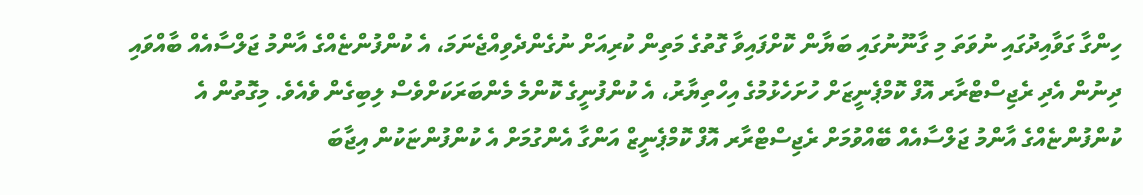ހިންގާ ގަވާއިދުގައި ނުވަތަ މި ގާނޫނުގައި ބަޔާން ކޮށްފައިވާ ގޮތުގެ މަތިން ކުރިއަށް ނުގެންދެވިއްޖެނަމަ، އެ ކުންފުންޏެއްގެ އާންމު ޖަލްސާއެއް ބާއްވައި ދިނުން އެދި ރެޖިސްޓްރާރ އޮފް ކޮމްޕެނީޒަށް ހުށަހެޅުމުގެ އިހްތިޔާރު، އެ ކުންފުނީގެ ކޮންމެ މެންބަރަކަށްވެސް ލިބިގެން ވެއެވެ. މިގޮތުން އެ ކުންފުންޏެއްގެ އާންމު ޖަލްސާއެއް ބޭއްވުމަށް ރެޖިސްޓްރާރ އޮފް ކޮމްޕެނީޒް އަންގާ އެންގުމަށް އެ ކުންފުންޏަކުން އިޖާބަ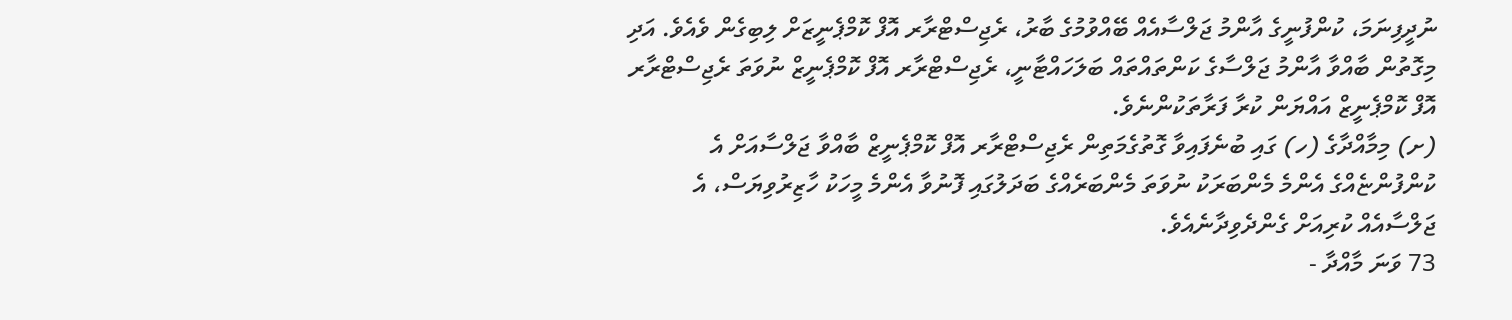ނުދީފިނަމަ، ކުންފުނީގެ އާންމު ޖަލްސާއެއް ބޭއްވުމުގެ ބާރު، ރެޖިސްޓްރާރ އޮފް ކޮމްޕެނީޒަށް ލިބިގެން ވެއެވެ. އަދި މިގޮތުން ބާއްވާ އާންމު ޖަލްސާގެ ކަންތައްތައް ބަލަހައްޓާނީ، ރެޖިސްޓްރާރ އޮފް ކޮމްޕެނީޒް ނުވަތަ ރެޖިސްޓްރާރ އޮފް ކޮމްޕެނީޒް އައްޔަން ކުރާ ފަރާތަކުންނެވެ.
(ށ) މިމާއްދާގެ (ހ) ގައި ބުނެފައިވާ ގޮތުގެމަތިން ރެޖިސްޓްރާރ އޮފް ކޮމްޕެނީޒް ބާއްވާ ޖަލްސާއަށް އެ ކުންފުންޏެއްގެ އެންމެ މެންބަރަކު ނުވަތަ މެންބަރެއްގެ ބަދަލުގައި ފޮނުވާ އެންމެ މީހަކު ހާޒިރުވިޔަސް، އެ ޖަލްސާއެއް ކުރިއަށް ގެންދެވިދާނެއެވެ.
73 ވަނަ މާއްދާ -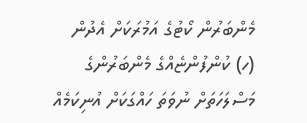މެންބަރުން ކޯޓުގެ އަމުރަކަށް އެދުން
(ހ) ކުންފުންޏެއްގެ މެންބަރުންގެ މަސްލަހަތަށް ނުވަތަ ހައްގަކަށް އުނިކަމެއް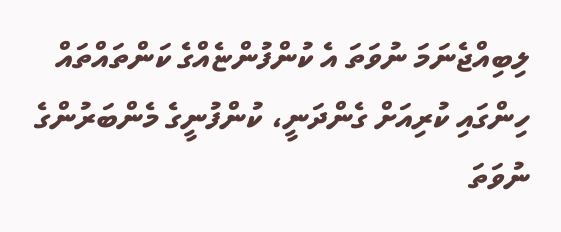ލިބިއްޖެނަމަ ނުވަތަ އެ ކުންފުންޏެއްގެ ކަންތައްތައް ހިންގައި ކުރިއަށް ގެންދަނީ، ކުންފުނީގެ މެންބަރުންގެ ނުވަތަ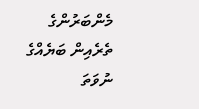މެންބަރުންގެ ތެރެއިން ބަޔެއްގެ ނުވަތަ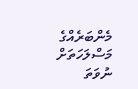މެންބަރެއްގެ މަސްލަހަތަށް ނުވަތަ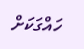ހައްގަކަށް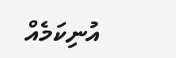އުނިކަމެއް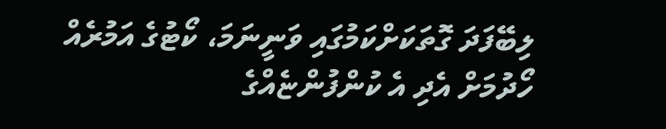ލިބޭފަދަ ގޮތަކަށްކަމުގައި ވަނީނަމަ، ކޯޓުގެ އަމުރެއް ހޯދުމަށް އެދި އެ ކުންފުންޏެއްގެ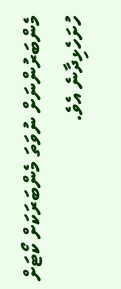މެންބަރުންނަށް ނުވަތަ މެންބަރަކަށް ކޯޓަށް ހުށަހެޅިދާނެ އެވެ.